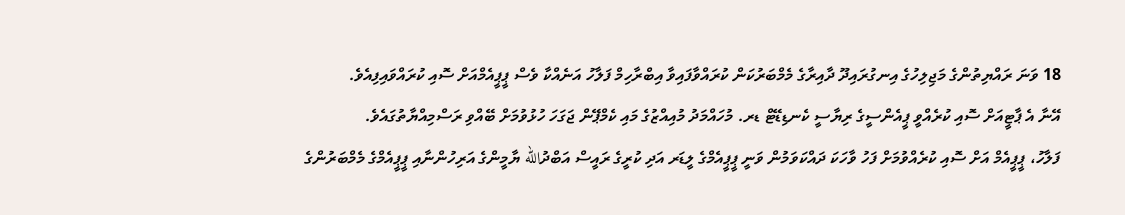18 ވަނަ ރައްޔިތުންގެ މަޖިލިހުގެ އިނގުރައިދޫ ދާއިރާގެ މެމްބަރުކަން ކުރައްވާފައިވާ އިބްރާހިމް ފަލާހު އަނެއްކާ ވެސް ޕީޕީއެމްއަށް ސޮއި ކުރައްވައިފިއެވެ.
އޭނާ އެ ޕާޓީއަށް ސޮއި ކުރެއްވީ ޕީއެންސީގެ ރިޔާސީ ކެނޑިޑޭޓް ޑރ. މުހައްމަދު މުއިއްޒުގެ މައި ކެމްޕޭން ޖަގަހަ ހުޅުވުމަށް ބޭއްވި ރަސްމިއްޔާތުގައެވެ.
ފަލާހު، ޕީޕީއެމް އަށް ސޮއި ކުރެއްވުމަށް ފަހު ވާހަކަ ދައްކަވަމުން ވަނީ ޕީޕީއެމްގެ ލީޑަރ އަދި ކުރީގެ ރައީސް އަބްދުالله ޔާމީންގެ އަރިހުންނާއި ޕީޕީއެމްގެ މެމްބަރުންގެ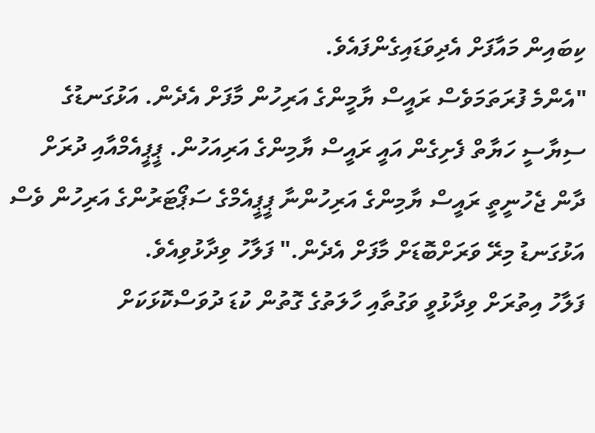ކިބައިން މައާފަށް އެދިވަޑައިގެންފައެވެ.
"އެންމެ ފުރަތަމަވެސް ރައީސް ޔާމީންގެ އަރިހުން މާފަށް އެދެން. އަޅުގަނޑުގެ ސިޔާސީ ހަޔާތް ފެށިގެން އައީ ރައީސް ޔާމިންގެ އަރިއަހުން. ޕީޕީއެމްއާއި ދުރަށް ދާން ޖެހުނީތީ ރައީސް ޔާމިންގެ އަރިހުންނާ ޕީޕީއެމްގެ ސަޕޯޓަރުންގެ އަރިހުން ވެސް އަޅުގަނޑު މިރޭ ވަރަށްބޮޑަށް މާފަށް އެދެން." ފަލާހު ވިދާޅުވިއެވެ.
ފަލާހު އިތުރަށް ވިދާޅުވީ ވަގުތާއި ހާލަތުގެ ގޮތުން ކުޑަ ދުވަސްކޮޅަކަށް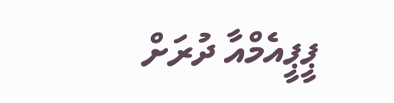ޕީޕީއެމްއާ ދުރަށް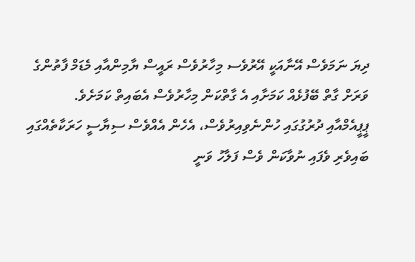ދިޔަ ނަމަވެސް އޭނާއަކީ އޭރުވެސ މިހާރުވެސް ރައީސް ޔާމިންއާއި މެޑަމް ފާތުންގެ ވަރަށް ގާތް ބޭފުޅެއް ކަމަށާއި އެ ގާތްކަން މިހާރުވެސް އެބައިތް ކަމަށެވެ.
ޕީޕީއެމްއާއި ދުރުގުގައި ހުންނެވިއިރުވެސް، އެހެން އެއްވެސް ސިޔާސީ ހަރަކާތެއްގައި ބައިވެރި ވެފައި ނުވާކަން ވެސް ފަލާހު ވަނީ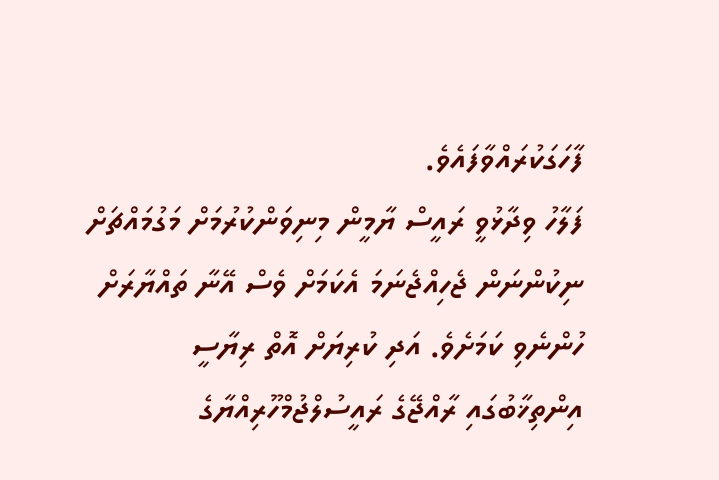ފާހަގަކުރައްވާފައެވެ.
ފަލާހު ވިދާޅުވީ ރައީސް ޔާމީން މިނިވަންކުރުމަށް މަގުމައްޗަށް ނިކުންނަން ޖެހިއްޖެނަމަ އެކަމަށް ވެސް އޭނާ ތައްޔާރަށް ހުންނެވި ކަމަށެވެ. އަދި ކުރިޔަށް އޮތް ރިޔާސީ އިންތިޚާބުގައި ރާއްޖޭގެ ރައީސުލްޖުމްހޫރިއްޔާގެ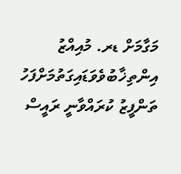މަގާމަށް ޑރ. މުއިއްޒު އިންތިޚާބުވެވަޑައިގަތުމަށްފަހު ތަންފީޒު ކުރައްވާނީ ރައީސް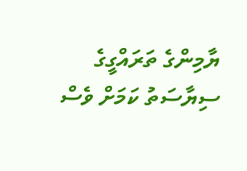ޔާމިންގެ ތަރައްގީގެ ސިޔާސަތު ކަމަށް ވެސް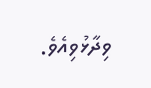ވިދާޅުވިއެވެ.